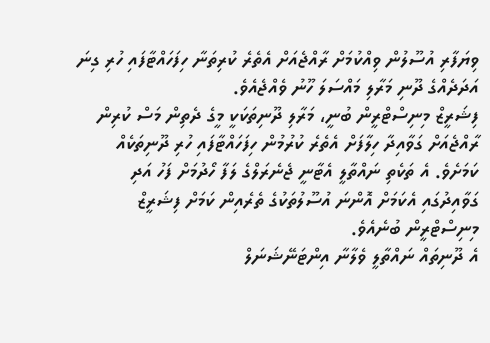ވިޔަފާރި އުސޫލުން ވިއްކުމަށް ރާއްޖެއަށް އެތެރެ ކުރިތަނާ ހިފަހައްޓާފައި ހުރި ގިނަ އަދަދެއްގެ ދޫނި މަރާލި މައްސަލަ ހޫނު ވެއްޖެއެވެ.
ފިޝަރީޒް މިނިސްޓްރީން ބުނީ، މަރާލި ދޫނިތަކަކީ މީގެ ދެތިން މަސް ކުރިން ރާއްޖެއަށް ގަވާއިދާ ހިލާފަށް އެތެރެ ކުރުމުން ހިފަހައްޓާފައި ހުރި ދޫނިތަކެއް ކަމަށެވެ. އެ ތަކެތި ނައްތާލީ އެޓާނީ ޖެނެރަލްގެ ލަފާ ހޯދުމަށް ފަހު އަދި ގަވާއިދުގައި އެކަމަށް އޮންނަ އުސޫލުތަކުގެ ތެރެއިން ކަމަށް ފިޝަރީޒް މިނިސްޓްރީން ބުނެއެވެ.
އެ ދޫނިތައް ނައްތާލީ ވެލާނާ އިންޓަނޭޝަނަލް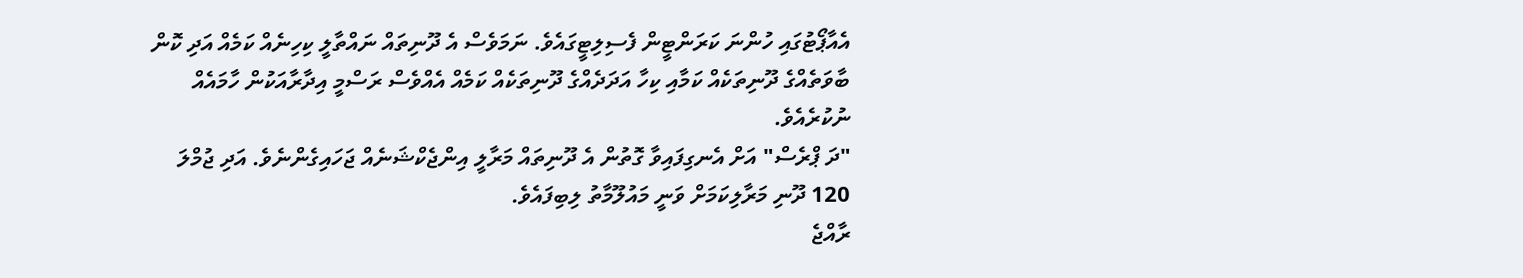އެއާޕޯޓުގައި ހުންނަ ކަރަންޓީން ފެސިލިޓީގައެވެ. ނަމަވެސް އެ ދޫނިތައް ނައްތާލީ ކިހިނެއް ކަމެއް އަދި ކޮން ބާވަތެއްގެ ދޫނިތަކެއް ކަމާއި ކިހާ އަދަދެއްގެ ދޫނިތަކެއް ކަމެއް އެއްވެސް ރަސްމީ އިދާރާއަކުން ހާމައެއް ނުކުރެއެވެ.
"ދަ ޕްރެސް" އަށް އެނގިފައިވާ ގޮތުން އެ ދޫނިތައް މަރާލީ އިންޖެކްޝަނެއް ޖަހައިގެންނެވެ. އަދި ޖުމްލަ 120 ދޫނި މަރާލިކަމަށް ވަނީ މައުލޫމާތު ލިބިފައެވެ.
ރާއްޖެ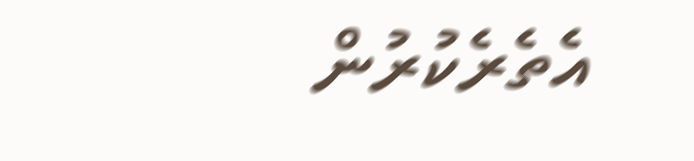އެތެރެކުރުން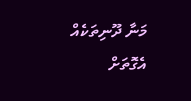މަނާ ދޫނިތަކެއް އެގޮތަށް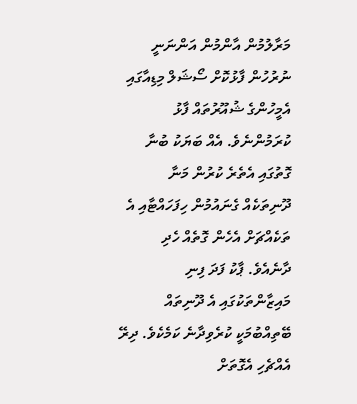މަރާލުމުން އާންމުން އަންނަނީ ނުރުހުން ފާޅުކޮށް ސޯޝަލް މިޑިއާގައި އެމީހުންގެ ޝުއޫރުތައް ފާޅު ކުރަމުންނެވެ. އެއް ބަޔަކު ބުނާ ގޮތުގައި އެތެރެ ކުރުން މަނާ ދޫނިތަކެއް ގެނައުމުން ހިފަހައްޓާއި އެ ތަކެއްޗަށް އެހެން ގޮތެއް ހެދި ދާނެއެވެ. ޕާކު ފަދަ ފިނި މައިޒާންތަކުގައި އެ ދޫނިތައް ބޭތިއްބުމަކީ ކުރެވިދާނެ ކަމެކެވެ. ދިރޭ އެއްޗެހި އެގޮތަށް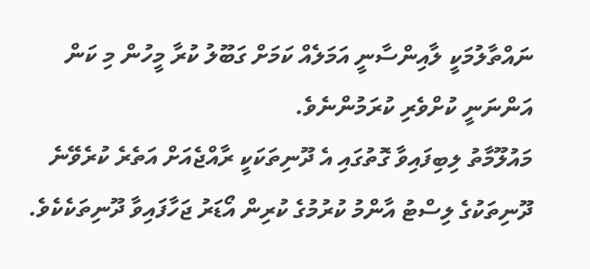ނައްތާލުމަކީ ލާއިންސާނީ އަމަލެއް ކަމަށް ގަބޫލު ކުރާ މީހުން މި ކަން އަންނަނީ ކުށްވެރި ކުރަމުންނެވެ.
މައުލޫމާތު ލިބިފައިވާ ގޮތުގައި އެ ދޫނިތަކަކީ ރާއްޖެއަށް އަތެރެ ކުރެވޭނެ ދޫނިތަކުގެ ލިސްޓު އާންމު ކުރުމުގެ ކުރިން އޯޑަރު ޖަހާފައިވާ ދޫނިތަކެކެވެ.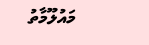މައުލޫމާތު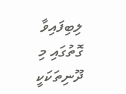ލިބިފައިވާ ގޮތުގައި މި ދޫނިތަކަކީ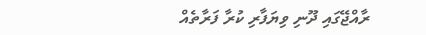ރާއްޖޭގައި ދޫނި ވިޔަފާރި ކުރާ ފަރާތެއް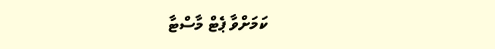ކަމަށްވާ ޕެޓް މާސްޓާ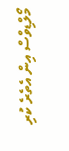މޯލްޑިވްސް އިން އެތެރެ ކުރި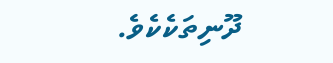ދޫނިތަކެކެވެ.